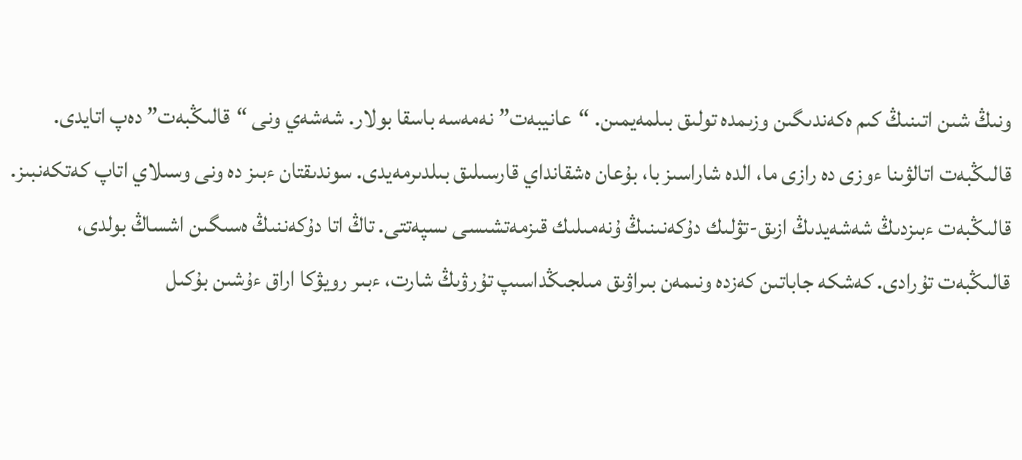ونىڭ شىن اتىنىڭ كىم ەكەندىگىن وزىمدە تولىق بىلمەيمىن. “عانيبەت” نەمەسە باسقا بولار. شەشەي ونى “قالىڭبەت” دەپ اتايدى. قالىڭبەت اتالۋىنا ءوزى دە رازى ما، الدە شاراسىز با، بۇعان ەشقانداي قارسىلىق بىلدىرمەيدى. سوندىقتان ءبىز دە ونى وسىلاي اتاپ كەتكەنبىز.
قالىڭبەت ءبىزدىڭ شەشەيدىڭ ازىق-تۋلىك دۇكەنىنىڭ ۇنەمىلىك قىزمەتشىسى ىسپەتتى. تاڭ اتا دۇكەننىڭ ەسىگىن اشساڭ بولدى، قالىڭبەت تۇرادى. كەشكە جاباتىن كەزدە ونىمەن بىراۋىق مىلجىڭداسىپ تۇرۋىڭ شارت، ءبىر رويۋكا اراق ءۇشىن بۇكىل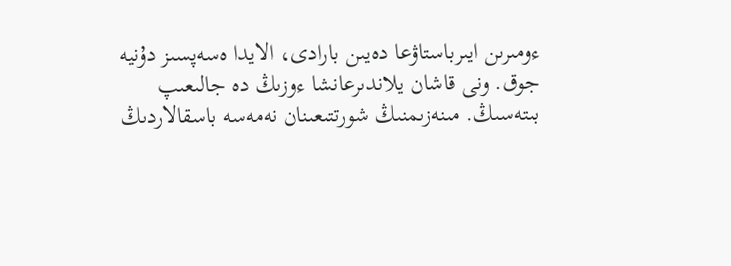ءومىرىن ايىرباستاۋعا دەيىن بارادى، الايدا ەسەپسىز دۇنيە جوق. ونى قاشان يلاندىرعانشا ءوزىڭ دە جالىعىپ بىتەسىڭ. مىنەزىمنىڭ شورتتىعىنان نەمەسە باسقالاردىڭ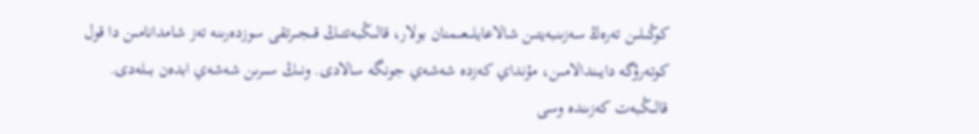كوڭىلىن تەرەڭ سەزىنبەيتىن شالاعايلىعىمنان بولار، قالىڭبەتتىڭ قىجىرتقى سوزدەرىنە تەز شامدانامىن دا قول كوتەرۇگە دايىندالامىن، مۇنداي كەزدە شەشەي جونگە سالادى. ونىڭ سىرىن شەشەي ابدەن بىلەدى.
قالىڭبەت كەزىندە وسى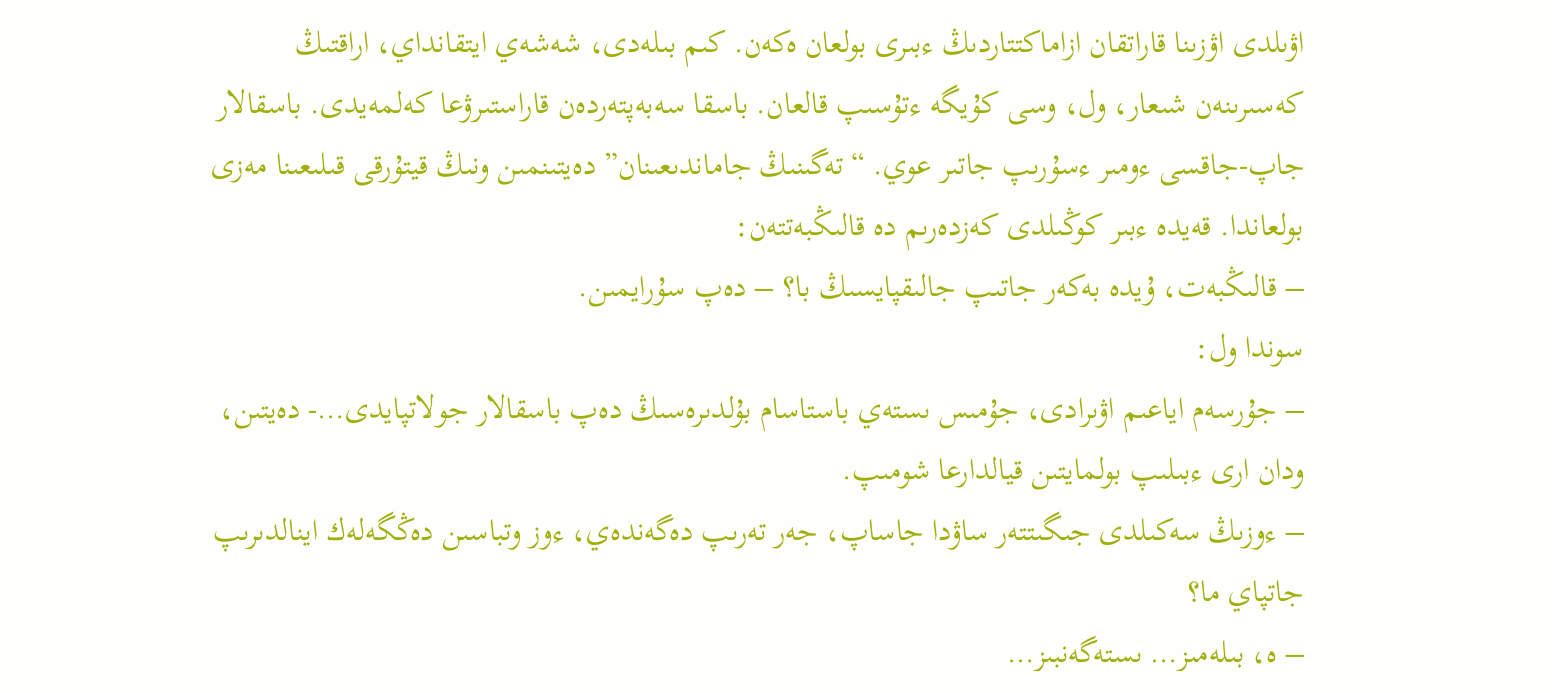اۋىلدى اۋزىنا قاراتقان ازاماكتتاردىڭ ءبىرى بولعان ەكەن. كىم بىلەدى، شەشەي ايتقانداي، اراقتىڭ كەسىرىنەن شىعار، ول، وسى كۇيگە ءتۇسىپ قالعان. باسقا سەبەپتەردەن قاراستىرۋعا كەلمەيدى. باسقالار جاپ-جاقسى ءومىر ءسۇرىپ جاتىر عوي. “تەگىنىڭ جاماندىعىنان” دەيتىنمىن ونىڭ قيتۇرقى قىلىعىنا مەزى بولعاندا. قەيدە ءبىر كوڭىلدى كەزدەرىم دە قالىڭبەتتەن:
– قالىڭبەت، ۇيدە بەكەر جاتىپ جالىقپايسىڭ با؟ – دەپ سۇرايمىن.
سوندا ول:
– جۇرسەم اياعىم اۋىرادى، جۇمىس ىستەي باستاسام بۇلدىرەسىڭ دەپ باسقالار جولاتپايدى…- دەيتىن، ودان ارى ءبىلىپ بولمايتىن قيالدارعا شومىپ.
– ءوزىڭ سەكىلدى جىگىتتەر ساۋدا جاساپ، جەر تەرىپ دەگەندەي، ءوز وتباسىن دەڭگەلەك اينالدىرىپ جاتپاي ما؟
– ە، بىلەمىز… ىستەگەنبىز…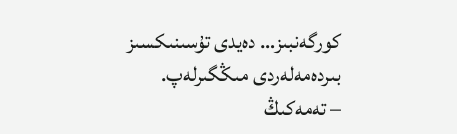كورگەنبىز… دەيدى تۇسىنىكسىز بىردەمەلەردى مىڭگىرلەپ.
– تەمەكىڭ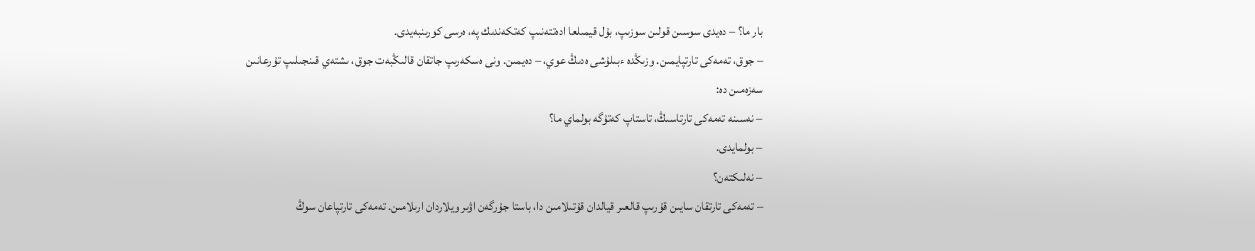بار ما؟ – دەيدى سوسىن قولىن سوزىپ، بۇل قيمىلعا ادەتتەنىپ كەتكەندىك پە، ەرسى كورىنبەيدى.
– جوق، تەمەكى تارتپايمىن. وزىڭدە ءبىلۇشى ەدىڭ عوي، – دەيمىن. ونى ەسكەرىپ جاتقان قالىڭبەت جوق، ىشتەي قىنجىلىپ تۇرعانىن سەزەمىن دە:
– نەسىنە تەمەكى تارتاسىڭ، تاستاپ كەتۇگە بولماي ما؟
– بولمايدى.
– نەلىكتەن؟
– تەمەكى تارتقان سايىن قۇرىپ قالعىر قيالدان قۇتىلامىن دا، باستا جۇرگەن اۋىر ويلاردان ارىلامىن. تەمەكى تارتپاعان سوڭ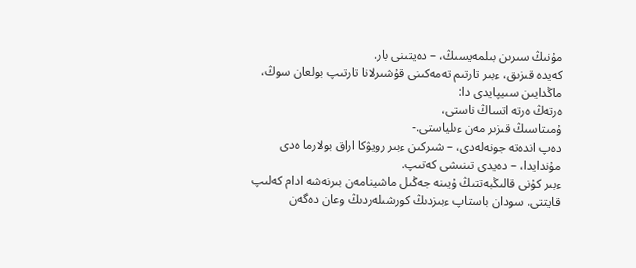مۇنىڭ سىرىن بىلمەيسىڭ، – دەيتىنى بار.
كەيدە قىزىق، ءبىر تارتىم تەمەكىنى قۇشىرلانا تارتىپ بولعان سوڭ، ماڭدايىن سىيپايدى دا:
ەرتەڭ ەرتە اتساڭ ناستى،
ۇمىتاسىڭ قىزىر مەن ءىلياستى.-
دەپ اندەتە جونەلەدى، – شىركىن ءبىر رويۋكا اراق بولارما ەدى مۇندايدا، – دەيدى تىنىشى كەتىپ.
ءبىر كۇنى قالىڭبەتتىڭ ۇيىنە جەڭىل ماشينامەن بىرنەشە ادام كەلىپ قايتتى. سودان باستاپ ءبىزدىڭ كورشىلەردىڭ وعان دەگەن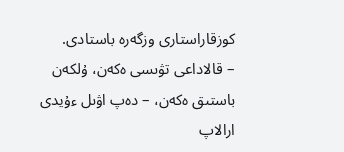كوزقاراستارى وزگەرە باستادى.
– قالاداعى تۋىسى ەكەن، ۇلكەن باستىق ەكەن، – دەپ اۋىل ءۇيدى ارالاپ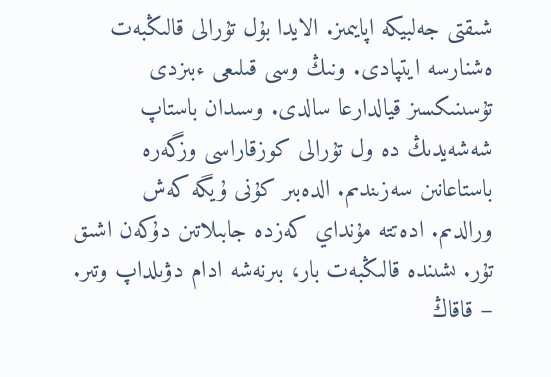شىقتى جەلبيكە اپايىمىز. الايدا بۇل تۇرالى قالىڭبەت ەشنارسە ايتپادى. ونىڭ وسى قىلىعى ءبىزدى تۇسىنىكسىز قيالدارعا سالدى. وسىدان باستاپ شەشەيدىڭ دە ول تۇرالى كوزقاراسى وزگەرە باستاعانىن سەزىندىم. الدەبىر كۇنى ۇيگە كەش ورالدىم. ادەتتە مۇنداي كەزدە جابىلاتىن دۇكەن اشىق تۇر. ىشىندە قالىڭبەت بار، بىرنەشە ادام دۋىلداپ وتىر.
– قاقاڭ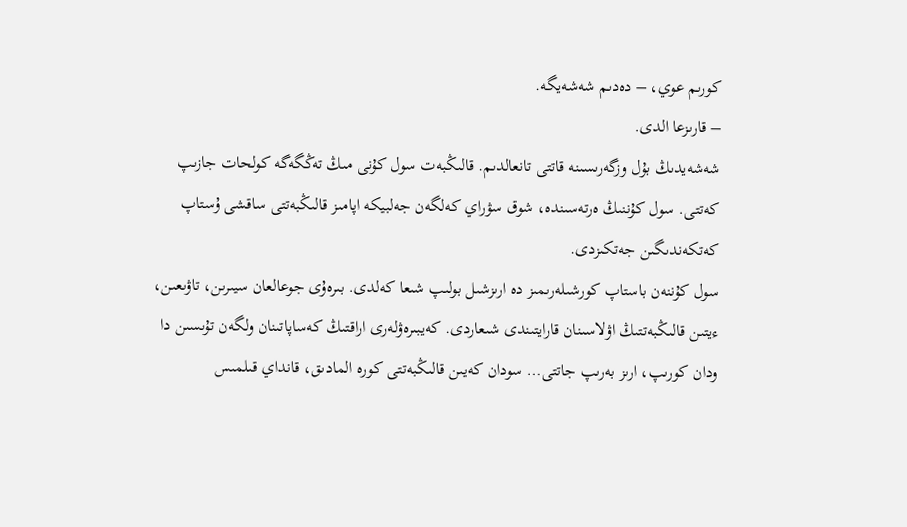كورىم عوي، – دەدىم شەشەيگە.
– قارىزعا الدى.
شەشەيدىڭ بۇل وزگەرىسىنە قاتتى تانعالدىم. قالىڭبەت سول كۇنى مىڭ تەڭگەگە كولحات جازىپ كەتتى. سول كۇننىڭ ەرتەسىندە، شوق سۋراي كەلگەن جەلبيكە اپامىز قالىڭبەتتى ساقشى ۇستاپ كەتكەندىگىن جەتكىزدى.
سول كۇننەن باستاپ كورشىلەرىمىز دە ارىزشىل بولىپ شىعا كەلدى. بىرەۇى جوعالعان سيىرىن، تاۋىعىن، ءيتىن قالىڭبەتتىڭ اۋلاسىنان قارايتىندى شىعاردى. كەيبىرەۋلەرى اراقتىڭ كەساپاتىنان ولگەن تۇىسىن دا ودان كورىپ، ارىز بەرىپ جاتتى… سودان كەيىن قالىڭبەتتى كورە المادىق، قانداي قىلمىس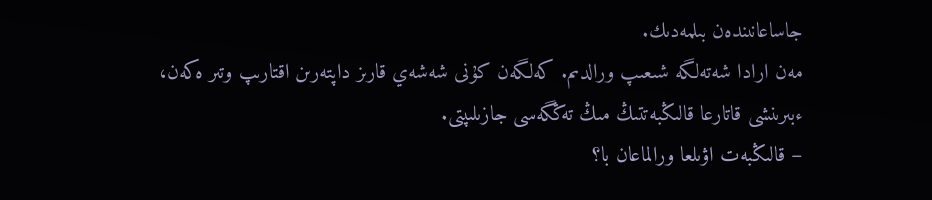جاساعانىندەن بىلمەدىك.
مەن ارادا شەتەلگە شىعىپ ورالدىم. كەلگەن كۇنى شەشەي قارىز داپتەرىن اقتارىپ وتىر ەكەن، ءبىرىنشى قاتارعا قالىڭبەتتىڭ مىڭ تەڭگەسى جازىلىپتى.
– قالىڭبەت اۋىلعا ورالماعان با؟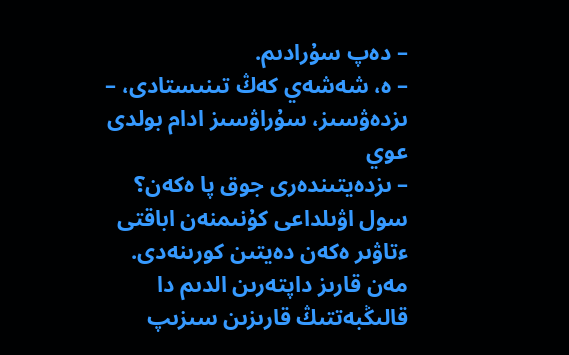– دەپ سۇرادىم.
– ە، شەشەي كەڭ تىنىستادى، – ىزدەۋسىز، سۇراۋسىز ادام بولدى عوي
– ىزدەيتىندەرى جوق پا ەكەن؟
سول اۋىلداعى كۇنىمنەن اباقتى ءتاۋىر ەكەن دەيتىن كورىنەدى.
مەن قارىز داپتەرىن الدىم دا قالىڭبەتتىڭ قارىزىن سىزىپ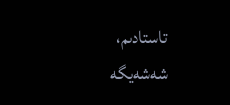تاستادىم، شەشەيگە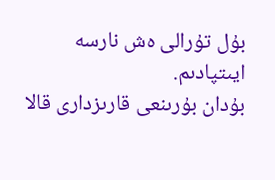بۇل تۇرالى ەش نارسە ايىتپادىم.
بۇدان بۇرىنعى قارىزدارى قالا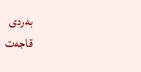بەردى
قاجەت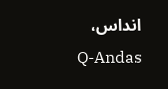انداس،
Q-Andas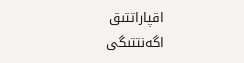اقپاراتتىق اگەنتتىگى